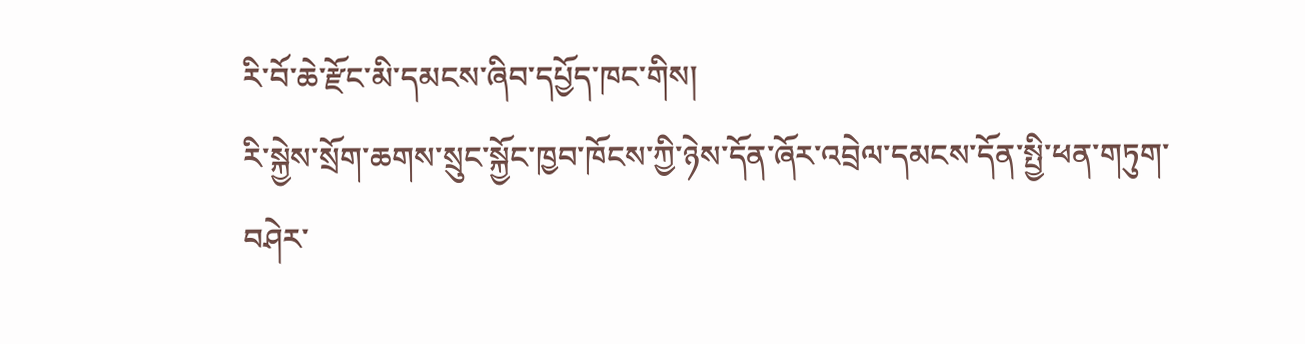རི་བོ་ཆེ་རྫོང་མི་དམངས་ཞིབ་དཔྱོད་ཁང་གིས།
རི་སྐྱེས་སྲོག་ཆགས་སྲུང་སྐྱོང་ཁྱབ་ཁོངས་ཀྱི་ཉེས་དོན་ཞོར་འབྲེལ་དམངས་དོན་སྤྱི་ཕན་གཏུག་བཤེར་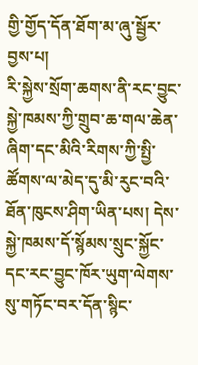གྱི་གྱོད་དོན་ཐོག་མ་ཞུ་སྦྱོར་བྱས་པ།
རི་སྐྱེས་སྲོག་ཆགས་ནི་རང་བྱུང་སྐྱེ་ཁམས་ཀྱི་གྲུབ་ཆ་གལ་ཆེན་ཞིག་དང་མིའི་རིགས་ཀྱི་སྤྱི་ཚོགས་ལ་མེད་དུ་མི་རུང་བའི་ཐོན་ཁུངས་ཤིག་ཡིན་པས། དེས་སྐྱེ་ཁམས་དོ་སྙོམས་སྲུང་སྐྱོང་དང་རང་བྱུང་ཁོར་ཡུག་ལེགས་སུ་གཏོང་བར་དོན་སྙིང་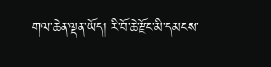གལ་ཆེན་ལྡན་ཡོད། རི་བོ་ཆེ་རྫོང་མི་དམངས་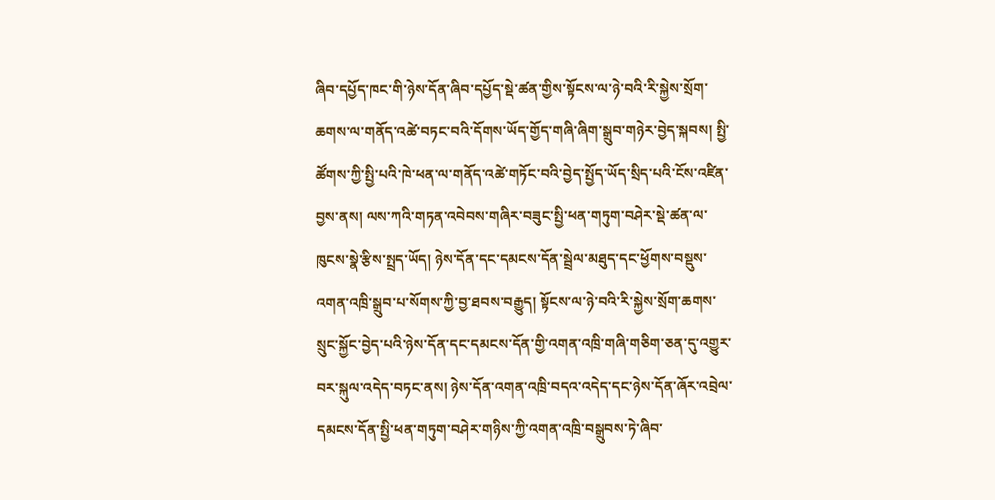ཞིབ་དཔྱོད་ཁང་གི་ཉེས་དོན་ཞིབ་དཔྱོད་སྡེ་ཚན་གྱིས་སྟོངས་ལ་ཉེ་བའི་རི་སྐྱེས་སྲོག་ཆགས་ལ་གནོད་འཚེ་བཏང་བའི་དོགས་ཡོད་གྱོད་གཞི་ཞིག་སྒྲུབ་གཉེར་བྱེད་སྐབས། སྤྱི་ཚོགས་ཀྱི་སྤྱི་པའི་ཁེ་ཕན་ལ་གནོད་འཚེ་གཏོང་བའི་བྱེད་སྤྱོད་ཡོད་སྲིད་པའི་ངོས་འཛིན་བྱས་ནས། ལས་ཀའི་གཏན་འབེབས་གཞིར་བཟུང་སྤྱི་ཕན་གཏུག་བཤེར་སྡེ་ཚན་ལ་ཁུངས་སྣེ་རྩིས་སྤྲད་ཡོད། ཉེས་དོན་དང་དམངས་དོན་སྦྲེལ་མཐུད་དང་ཕྱོགས་བསྡུས་འགན་འཁྲི་སྒྲུབ་པ་སོགས་ཀྱི་བྱ་ཐབས་བརྒྱུད། སྟོངས་ལ་ཉེ་བའི་རི་སྐྱེས་སྲོག་ཆགས་སྲུང་སྐྱོང་བྱེད་པའི་ཉེས་དོན་དང་དམངས་དོན་གྱི་འགན་འཁྲི་གཞི་གཅིག་ཅན་དུ་འགྱུར་བར་སྐུལ་འདེད་བཏང་ནས། ཉེས་དོན་འགན་འཁྲི་བདའ་འདེད་དང་ཉེས་དོན་ཞོར་འབྲེལ་དམངས་དོན་སྤྱི་ཕན་གཏུག་བཤེར་གཉིས་ཀྱི་འགན་འཁྲི་བསྒྲུབས་ཏེ་ཞིབ་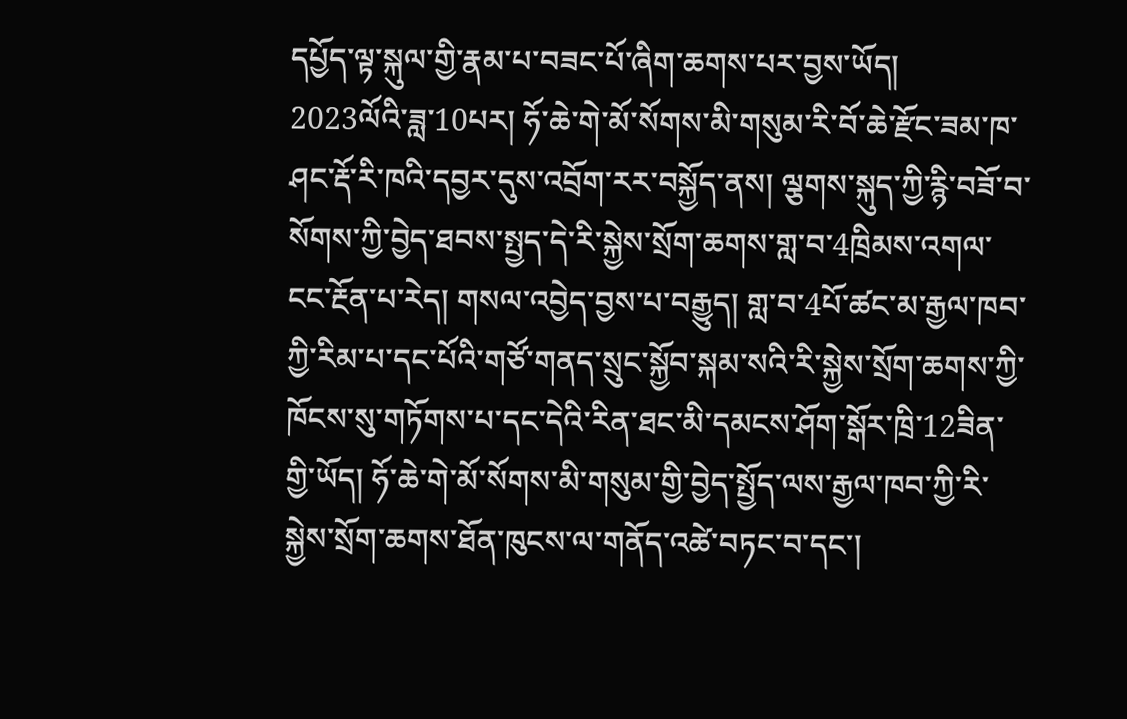དཔྱོད་ལྟ་སྐུལ་གྱི་རྣམ་པ་བཟང་པོ་ཞིག་ཆགས་པར་བྱས་ཡོད།
2023ལོའི་ཟླ་10པར། ཧོ་ཆེ་གེ་མོ་སོགས་མི་གསུམ་རི་བོ་ཆེ་རྫོང་ཟམ་ཁ་ཤང་རྡོ་རི་ཁའི་དབྱར་དུས་འབྲོག་རར་བསྐྱོད་ནས། ལྕགས་སྐུད་ཀྱི་རྙི་བཟོ་བ་སོགས་ཀྱི་བྱེད་ཐབས་སྤྱད་དེ་རི་སྐྱེས་སྲོག་ཆགས་གླ་བ་4ཁྲིམས་འགལ་ངང་རྔོན་པ་རེད། གསལ་འབྱེད་བྱས་པ་བརྒྱུད། གླ་བ་4པོ་ཚང་མ་རྒྱལ་ཁབ་ཀྱི་རིམ་པ་དང་པོའི་གཙོ་གནད་སྲུང་སྐྱོབ་སྐམ་སའི་རི་སྐྱེས་སྲོག་ཆགས་ཀྱི་ཁོངས་སུ་གཏོགས་པ་དང་དེའི་རིན་ཐང་མི་དམངས་ཤོག་སྒོར་ཁྲི་12ཟིན་གྱི་ཡོད། ཧོ་ཆེ་གེ་མོ་སོགས་མི་གསུམ་གྱི་བྱེད་སྤྱོད་ལས་རྒྱལ་ཁབ་ཀྱི་རི་སྐྱེས་སྲོག་ཆགས་ཐོན་ཁུངས་ལ་གནོད་འཚེ་བཏང་བ་དང་།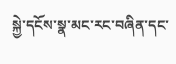སྐྱེ་དངོས་སྣ་མང་རང་བཞིན་དང་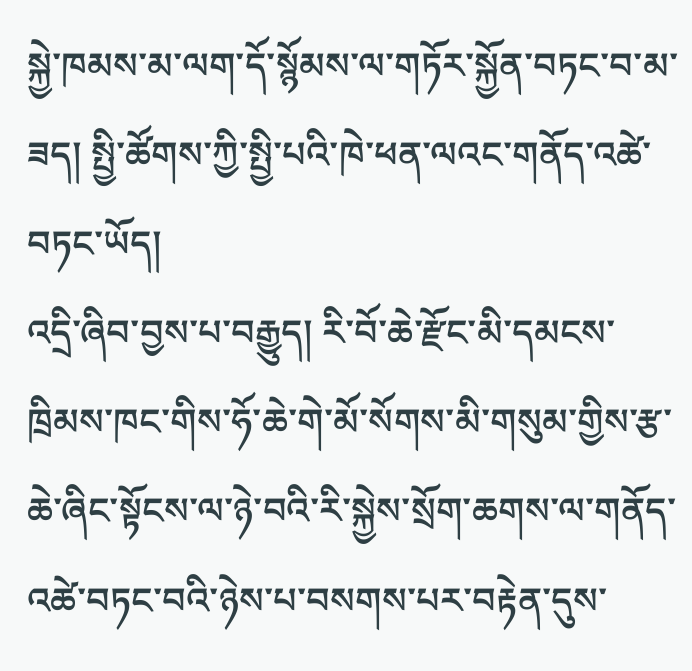སྐྱེ་ཁམས་མ་ལག་དོ་སྙོམས་ལ་གཏོར་སྐྱོན་བཏང་བ་མ་ཟད། སྤྱི་ཚོགས་ཀྱི་སྤྱི་པའི་ཁེ་ཕན་ལའང་གནོད་འཚེ་བཏང་ཡོད།
འདྲི་ཞིབ་བྱས་པ་བརྒྱུད། རི་བོ་ཆེ་རྫོང་མི་དམངས་ཁྲིམས་ཁང་གིས་ཧོ་ཆེ་གེ་མོ་སོགས་མི་གསུམ་གྱིས་རྩ་ཆེ་ཞིང་སྟོངས་ལ་ཉེ་བའི་རི་སྐྱེས་སྲོག་ཆགས་ལ་གནོད་འཚེ་བཏང་བའི་ཉེས་པ་བསགས་པར་བརྟེན་དུས་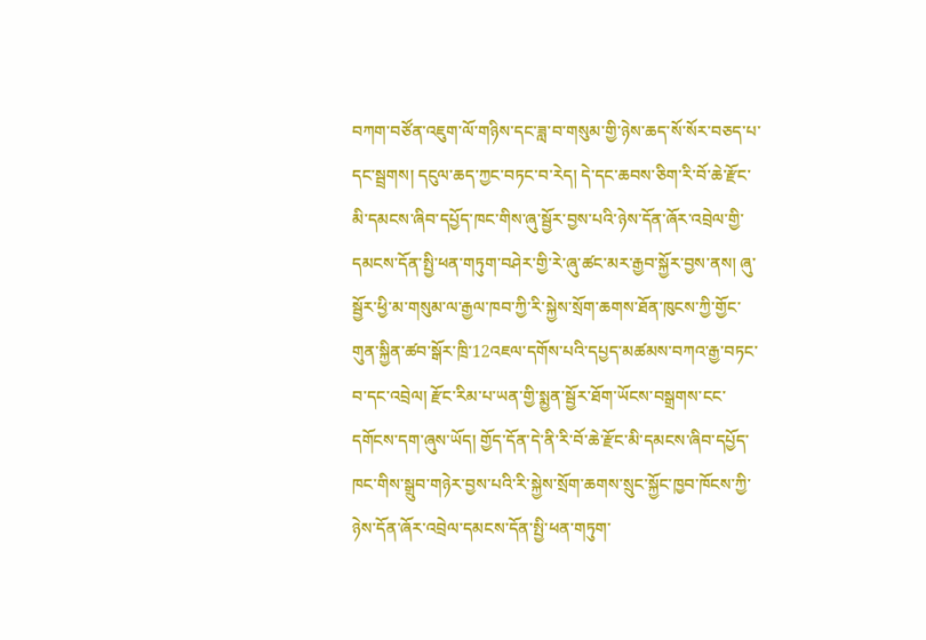བཀག་བཙོན་འཇུག་ལོ་གཉིས་དང་ཟླ་བ་གསུམ་གྱི་ཉེས་ཆད་སོ་སོར་བཅད་པ་དང་སྦྲགས། དངུལ་ཆད་ཀྱང་བཏང་བ་རེད། དེ་དང་ཆབས་ཅིག་རི་བོ་ཆེ་རྫོང་མི་དམངས་ཞིབ་དཔྱོད་ཁང་གིས་ཞུ་སྦྱོར་བྱས་པའི་ཉེས་དོན་ཞོར་འབྲེལ་གྱི་དམངས་དོན་སྤྱི་ཕན་གཏུག་བཤེར་གྱི་རེ་ཞུ་ཚང་མར་རྒྱབ་སྐྱོར་བྱས་ནས། ཞུ་སྦྱོར་ཕྱི་མ་གསུམ་ལ་རྒྱལ་ཁབ་ཀྱི་རི་སྐྱེས་སྲོག་ཆགས་ཐོན་ཁུངས་ཀྱི་གྱོང་གུན་སྐྱིན་ཚབ་སྒོར་ཁྲི་12འཇལ་དགོས་པའི་དཔྱད་མཚམས་བཀའ་རྒྱ་བཏང་བ་དང་འབྲེལ། རྫོང་རིམ་པ་ཡན་གྱི་སྨྱན་སྦྱོར་ཐོག་ཡོངས་བསྒྲགས་ངང་དགོངས་དག་ཞུས་ཡོད། གྱོད་དོན་དེ་ནི་རི་བོ་ཆེ་རྫོང་མི་དམངས་ཞིབ་དཔྱོད་ཁང་གིས་སྒྲུབ་གཉེར་བྱས་པའི་རི་སྐྱེས་སྲོག་ཆགས་སྲུང་སྐྱོང་ཁྱབ་ཁོངས་ཀྱི་ཉེས་དོན་ཞོར་འབྲེལ་དམངས་དོན་སྤྱི་ཕན་གཏུག་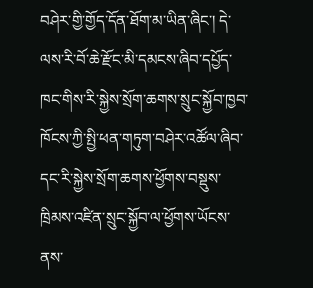བཤེར་གྱི་གྱོད་དོན་ཐོག་མ་ཡིན་ཞིང་། དེ་ལས་རི་བོ་ཆེ་རྫོང་མི་དམངས་ཞིབ་དཔྱོད་ཁང་གིས་རི་སྐྱེས་སྲོག་ཆགས་སྲུང་སྐྱོབ་ཁྱབ་ཁོངས་ཀྱི་སྤྱི་ཕན་གཏུག་བཤེར་འཚོལ་ཞིབ་དང་རི་སྐྱེས་སྲོག་ཆགས་ཕྱོགས་བསྡུས་ཁྲིམས་འཛིན་སྲུང་སྐྱོབ་ལ་ཕྱོགས་ཡོངས་ནས་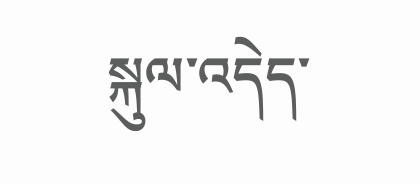སྐུལ་འདེད་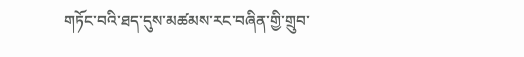གཏོང་བའི་ཐད་དུས་མཚམས་རང་བཞིན་གྱི་གྲུབ་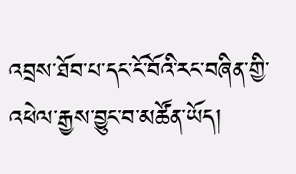འབྲས་ཐོབ་པ་དང་ངོ་བོའི་རང་བཞིན་གྱི་འཕེལ་རྒྱས་བྱུང་བ་མཚོན་ཡོད།